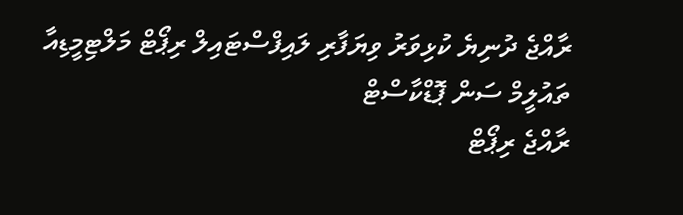ރާއްޖެ ދުނިޔެ ކުޅިވަރު ވިޔަފާރި ލައިފްސްޓައިލް ރިޕޯޓް މަލްޓިމީޑިއާ ތައުލީމް ސަން ޕޮޑްކާސްޓް
ރާއްޖެ ރިޕޯޓް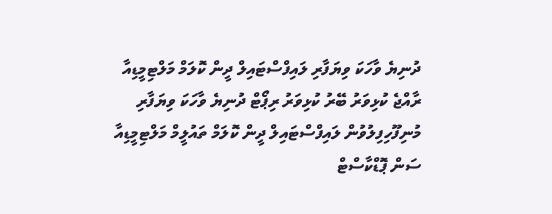ދުނިޔެ ވާހަކަ ވިޔަފާރި ލައިފްސްޓައިލް ދީން ކޮލަމް މަލްޓިމީޑިއާ
ރާއްޖެ ކުޅިވަރު ބޭރު ކުޅިވަރު ރިޕޯޓް ދުނިޔެ ވާހަކަ ވިޔަފާރި މުނިފޫހިފިލުވުން ލައިފްސްޓައިލް ދީން ކޮލަމް ތައުލީމް މަލްޓިމީޑިއާ ސަން ޕޮޑްކާސްޓް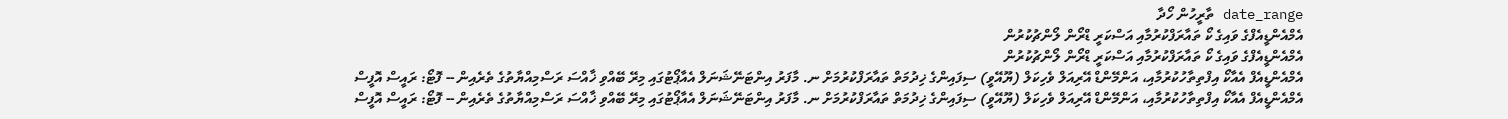date_range ތާރީހުން ހޯދާ
އެމްއެންޑީއެފްގެ ވައިގެ ކޯ ތައާރަފްކުރުމާއި އަސްކަރީ ޑްރޯން ލޯންޗުކުރުން
އެމްއެންޑީއެފްގެ ވައިގެ ކޯ ތައާރަފްކުރުމާއި އަސްކަރީ ޑްރޯން ލޯންޗުކުރުން
އެމްއެންޑީއެފް އެއާކޯ އިފްތިތާހުކުރުމާއި، އަންމޭންޑް އޭރިއަލް ވެހިކަލް (ޔޫއޭވީ) ސިފައިންގެ ޚިދުމަތް ތައާރަފްކުރުމަށް ނ. މާފަރު އިންޓަނޭޝަނަލް އެއާޕޯޓުގައި މިރޭ ބޭއްވި ޚާއްސަ ރަސްމިއްޔާތުގެ ތެރެއިން -- ފޮޓޯ: ރައީސް އޮފީސް
އެމްއެންޑީއެފް އެއާކޯ އިފްތިތާހުކުރުމާއި، އަންމޭންޑް އޭރިއަލް ވެހިކަލް (ޔޫއޭވީ) ސިފައިންގެ ޚިދުމަތް ތައާރަފްކުރުމަށް ނ. މާފަރު އިންޓަނޭޝަނަލް އެއާޕޯޓުގައި މިރޭ ބޭއްވި ޚާއްސަ ރަސްމިއްޔާތުގެ ތެރެއިން -- ފޮޓޯ: ރައީސް އޮފީސް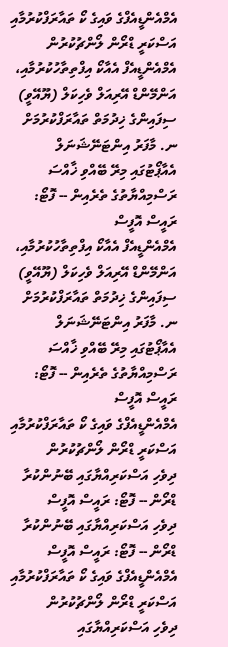އެމްއެންޑީއެފްގެ ވައިގެ ކޯ ތައާރަފްކުރުމާއި އަސްކަރީ ޑްރޯން ލޯންޗުކުރުން
އެމްއެންޑީއެފް އެއާކޯ އިފްތިތާހުކުރުމާއި، އަންމޭންޑް އޭރިއަލް ވެހިކަލް (ޔޫއޭވީ) ސިފައިންގެ ޚިދުމަތް ތައާރަފްކުރުމަށް ނ. މާފަރު އިންޓަނޭޝަނަލް އެއާޕޯޓުގައި މިރޭ ބޭއްވި ޚާއްސަ ރަސްމިއްޔާތުގެ ތެރެއިން -- ފޮޓޯ: ރައީސް އޮފީސް
އެމްއެންޑީއެފް އެއާކޯ އިފްތިތާހުކުރުމާއި، އަންމޭންޑް އޭރިއަލް ވެހިކަލް (ޔޫއޭވީ) ސިފައިންގެ ޚިދުމަތް ތައާރަފްކުރުމަށް ނ. މާފަރު އިންޓަނޭޝަނަލް އެއާޕޯޓުގައި މިރޭ ބޭއްވި ޚާއްސަ ރަސްމިއްޔާތުގެ ތެރެއިން -- ފޮޓޯ: ރައީސް އޮފީސް
އެމްއެންޑީއެފްގެ ވައިގެ ކޯ ތައާރަފްކުރުމާއި އަސްކަރީ ޑްރޯން ލޯންޗުކުރުން
ދިވެހި އަސްކަރިއްޔާގައި ބޭނުންކުރާ ޑްރޯން -- ފޮޓޯ: ރައީސް އޮފީސް
ދިވެހި އަސްކަރިއްޔާގައި ބޭނުންކުރާ ޑްރޯން -- ފޮޓޯ: ރައީސް އޮފީސް
އެމްއެންޑީއެފްގެ ވައިގެ ކޯ ތައާރަފްކުރުމާއި އަސްކަރީ ޑްރޯން ލޯންޗުކުރުން
ދިވެހި އަސްކަރިއްޔާގައި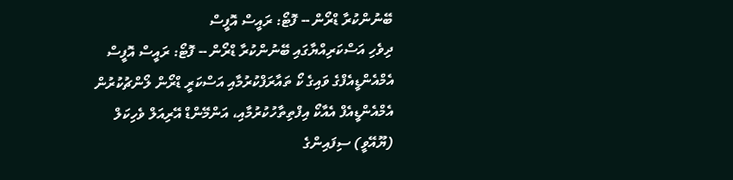ބޭނުންކުރާ ޑްރޯން -- ފޮޓޯ: ރައީސް އޮފީސް
ދިވެހި އަސްކަރިއްޔާގައި ބޭނުންކުރާ ޑްރޯން -- ފޮޓޯ: ރައީސް އޮފީސް
އެމްއެންޑީއެފްގެ ވައިގެ ކޯ ތައާރަފްކުރުމާއި އަސްކަރީ ޑްރޯން ލޯންޗުކުރުން
އެމްއެންޑީއެފް އެއާކޯ އިފްތިތާހުކުރުމާއި، އަންމޭންޑް އޭރިއަލް ވެހިކަލް (ޔޫއޭވީ) ސިފައިންގެ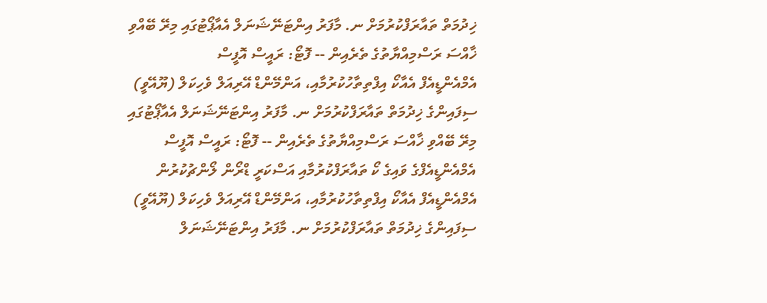ޚިދުމަތް ތައާރަފްކުރުމަށް ނ. މާފަރު އިންޓަނޭޝަނަލް އެއާޕޯޓުގައި މިރޭ ބޭއްވި ޚާއްސަ ރަސްމިއްޔާތުގެ ތެރެއިން -- ފޮޓޯ: ރައީސް އޮފީސް
އެމްއެންޑީއެފް އެއާކޯ އިފްތިތާހުކުރުމާއި، އަންމޭންޑް އޭރިއަލް ވެހިކަލް (ޔޫއޭވީ) ސިފައިންގެ ޚިދުމަތް ތައާރަފްކުރުމަށް ނ. މާފަރު އިންޓަނޭޝަނަލް އެއާޕޯޓުގައި މިރޭ ބޭއްވި ޚާއްސަ ރަސްމިއްޔާތުގެ ތެރެއިން -- ފޮޓޯ: ރައީސް އޮފީސް
އެމްއެންޑީއެފްގެ ވައިގެ ކޯ ތައާރަފްކުރުމާއި އަސްކަރީ ޑްރޯން ލޯންޗުކުރުން
އެމްއެންޑީއެފް އެއާކޯ އިފްތިތާހުކުރުމާއި، އަންމޭންޑް އޭރިއަލް ވެހިކަލް (ޔޫއޭވީ) ސިފައިންގެ ޚިދުމަތް ތައާރަފްކުރުމަށް ނ. މާފަރު އިންޓަނޭޝަނަލް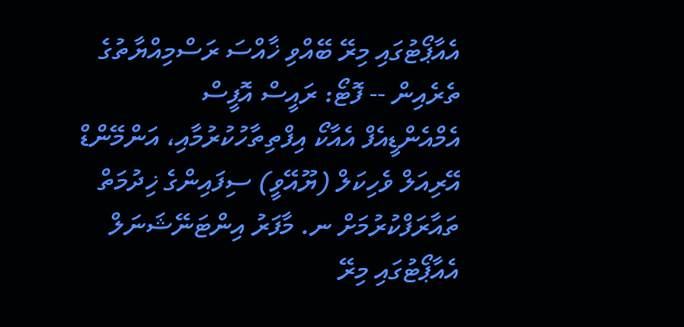އެއާޕޯޓުގައި މިރޭ ބޭއްވި ޚާއްސަ ރަސްމިއްޔާތުގެ ތެރެއިން -- ފޮޓޯ: ރައީސް އޮފީސް
އެމްއެންޑީއެފް އެއާކޯ އިފްތިތާހުކުރުމާއި، އަންމޭންޑް އޭރިއަލް ވެހިކަލް (ޔޫއޭވީ) ސިފައިންގެ ޚިދުމަތް ތައާރަފްކުރުމަށް ނ. މާފަރު އިންޓަނޭޝަނަލް އެއާޕޯޓުގައި މިރޭ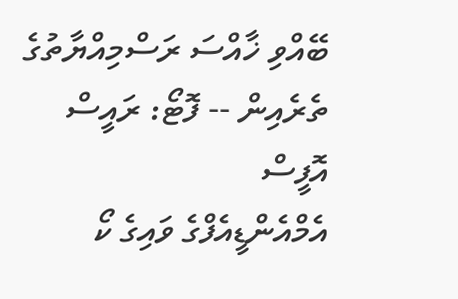ބޭއްވި ޚާއްސަ ރަސްމިއްޔާތުގެ ތެރެއިން -- ފޮޓޯ: ރައީސް އޮފީސް
އެމްއެންޑީއެފްގެ ވައިގެ ކޯ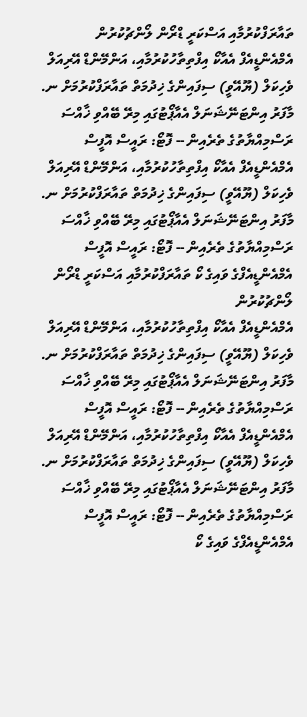ތައާރަފްކުރުމާއި އަސްކަރީ ޑްރޯން ލޯންޗުކުރުން
އެމްއެންޑީއެފް އެއާކޯ އިފްތިތާހުކުރުމާއި، އަންމޭންޑް އޭރިއަލް ވެހިކަލް (ޔޫއޭވީ) ސިފައިންގެ ޚިދުމަތް ތައާރަފްކުރުމަށް ނ. މާފަރު އިންޓަނޭޝަނަލް އެއާޕޯޓުގައި މިރޭ ބޭއްވި ޚާއްސަ ރަސްމިއްޔާތުގެ ތެރެއިން -- ފޮޓޯ: ރައީސް އޮފީސް
އެމްއެންޑީއެފް އެއާކޯ އިފްތިތާހުކުރުމާއި، އަންމޭންޑް އޭރިއަލް ވެހިކަލް (ޔޫއޭވީ) ސިފައިންގެ ޚިދުމަތް ތައާރަފްކުރުމަށް ނ. މާފަރު އިންޓަނޭޝަނަލް އެއާޕޯޓުގައި މިރޭ ބޭއްވި ޚާއްސަ ރަސްމިއްޔާތުގެ ތެރެއިން -- ފޮޓޯ: ރައީސް އޮފީސް
އެމްއެންޑީއެފްގެ ވައިގެ ކޯ ތައާރަފްކުރުމާއި އަސްކަރީ ޑްރޯން ލޯންޗުކުރުން
އެމްއެންޑީއެފް އެއާކޯ އިފްތިތާހުކުރުމާއި، އަންމޭންޑް އޭރިއަލް ވެހިކަލް (ޔޫއޭވީ) ސިފައިންގެ ޚިދުމަތް ތައާރަފްކުރުމަށް ނ. މާފަރު އިންޓަނޭޝަނަލް އެއާޕޯޓުގައި މިރޭ ބޭއްވި ޚާއްސަ ރަސްމިއްޔާތުގެ ތެރެއިން -- ފޮޓޯ: ރައީސް އޮފީސް
އެމްއެންޑީއެފް އެއާކޯ އިފްތިތާހުކުރުމާއި، އަންމޭންޑް އޭރިއަލް ވެހިކަލް (ޔޫއޭވީ) ސިފައިންގެ ޚިދުމަތް ތައާރަފްކުރުމަށް ނ. މާފަރު އިންޓަނޭޝަނަލް އެއާޕޯޓުގައި މިރޭ ބޭއްވި ޚާއްސަ ރަސްމިއްޔާތުގެ ތެރެއިން -- ފޮޓޯ: ރައީސް އޮފީސް
އެމްއެންޑީއެފްގެ ވައިގެ ކޯ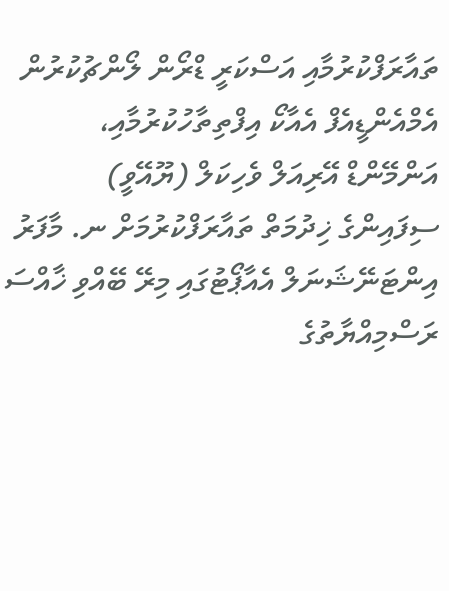ތައާރަފްކުރުމާއި އަސްކަރީ ޑްރޯން ލޯންޗުކުރުން
އެމްއެންޑީއެފް އެއާކޯ އިފްތިތާހުކުރުމާއި، އަންމޭންޑް އޭރިއަލް ވެހިކަލް (ޔޫއޭވީ) ސިފައިންގެ ޚިދުމަތް ތައާރަފްކުރުމަށް ނ. މާފަރު އިންޓަނޭޝަނަލް އެއާޕޯޓުގައި މިރޭ ބޭއްވި ޚާއްސަ ރަސްމިއްޔާތުގެ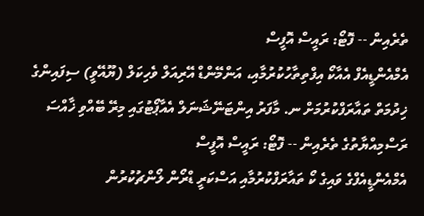ތެރެއިން -- ފޮޓޯ: ރައީސް އޮފީސް
އެމްއެންޑީއެފް އެއާކޯ އިފްތިތާހުކުރުމާއި، އަންމޭންޑް އޭރިއަލް ވެހިކަލް (ޔޫއޭވީ) ސިފައިންގެ ޚިދުމަތް ތައާރަފްކުރުމަށް ނ. މާފަރު އިންޓަނޭޝަނަލް އެއާޕޯޓުގައި މިރޭ ބޭއްވި ޚާއްސަ ރަސްމިއްޔާތުގެ ތެރެއިން -- ފޮޓޯ: ރައީސް އޮފީސް
އެމްއެންޑީއެފްގެ ވައިގެ ކޯ ތައާރަފްކުރުމާއި އަސްކަރީ ޑްރޯން ލޯންޗުކުރުން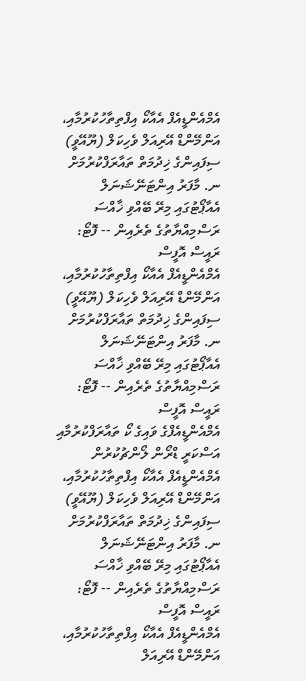އެމްއެންޑީއެފް އެއާކޯ އިފްތިތާހުކުރުމާއި، އަންމޭންޑް އޭރިއަލް ވެހިކަލް (ޔޫއޭވީ) ސިފައިންގެ ޚިދުމަތް ތައާރަފްކުރުމަށް ނ. މާފަރު އިންޓަނޭޝަނަލް އެއާޕޯޓުގައި މިރޭ ބޭއްވި ޚާއްސަ ރަސްމިއްޔާތުގެ ތެރެއިން -- ފޮޓޯ: ރައީސް އޮފީސް
އެމްއެންޑީއެފް އެއާކޯ އިފްތިތާހުކުރުމާއި، އަންމޭންޑް އޭރިއަލް ވެހިކަލް (ޔޫއޭވީ) ސިފައިންގެ ޚިދުމަތް ތައާރަފްކުރުމަށް ނ. މާފަރު އިންޓަނޭޝަނަލް އެއާޕޯޓުގައި މިރޭ ބޭއްވި ޚާއްސަ ރަސްމިއްޔާތުގެ ތެރެއިން -- ފޮޓޯ: ރައީސް އޮފީސް
އެމްއެންޑީއެފްގެ ވައިގެ ކޯ ތައާރަފްކުރުމާއި އަސްކަރީ ޑްރޯން ލޯންޗުކުރުން
އެމްއެންޑީއެފް އެއާކޯ އިފްތިތާހުކުރުމާއި، އަންމޭންޑް އޭރިއަލް ވެހިކަލް (ޔޫއޭވީ) ސިފައިންގެ ޚިދުމަތް ތައާރަފްކުރުމަށް ނ. މާފަރު އިންޓަނޭޝަނަލް އެއާޕޯޓުގައި މިރޭ ބޭއްވި ޚާއްސަ ރަސްމިއްޔާތުގެ ތެރެއިން -- ފޮޓޯ: ރައީސް އޮފީސް
އެމްއެންޑީއެފް އެއާކޯ އިފްތިތާހުކުރުމާއި، އަންމޭންޑް އޭރިއަލް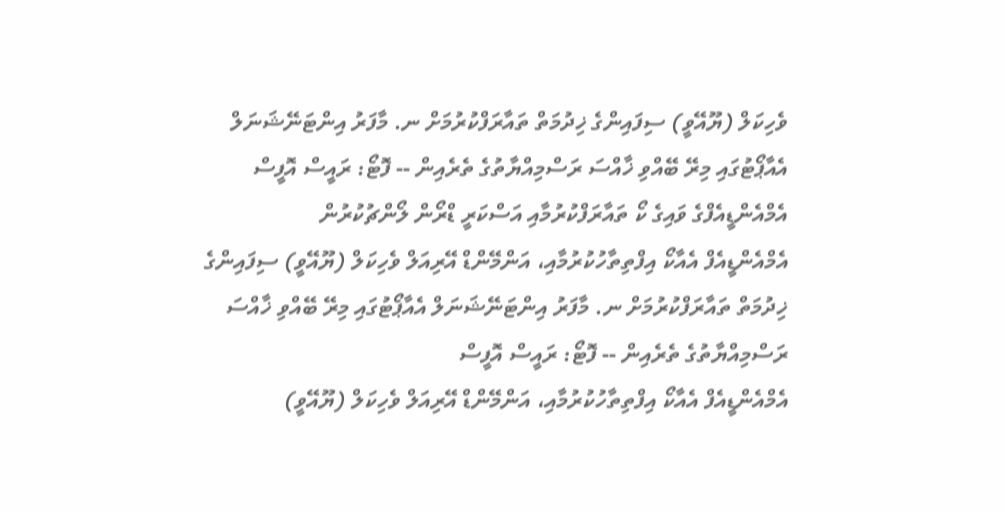ވެހިކަލް (ޔޫއޭވީ) ސިފައިންގެ ޚިދުމަތް ތައާރަފްކުރުމަށް ނ. މާފަރު އިންޓަނޭޝަނަލް އެއާޕޯޓުގައި މިރޭ ބޭއްވި ޚާއްސަ ރަސްމިއްޔާތުގެ ތެރެއިން -- ފޮޓޯ: ރައީސް އޮފީސް
އެމްއެންޑީއެފްގެ ވައިގެ ކޯ ތައާރަފްކުރުމާއި އަސްކަރީ ޑްރޯން ލޯންޗުކުރުން
އެމްއެންޑީއެފް އެއާކޯ އިފްތިތާހުކުރުމާއި، އަންމޭންޑް އޭރިއަލް ވެހިކަލް (ޔޫއޭވީ) ސިފައިންގެ ޚިދުމަތް ތައާރަފްކުރުމަށް ނ. މާފަރު އިންޓަނޭޝަނަލް އެއާޕޯޓުގައި މިރޭ ބޭއްވި ޚާއްސަ ރަސްމިއްޔާތުގެ ތެރެއިން -- ފޮޓޯ: ރައީސް އޮފީސް
އެމްއެންޑީއެފް އެއާކޯ އިފްތިތާހުކުރުމާއި، އަންމޭންޑް އޭރިއަލް ވެހިކަލް (ޔޫއޭވީ)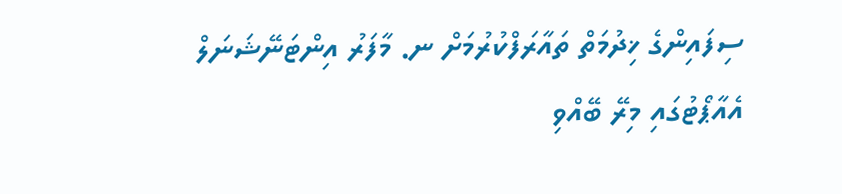ސިފައިންގެ ޚިދުމަތް ތައާރަފްކުރުމަށް ނ. މާފަރު އިންޓަނޭޝަނަލް އެއާޕޯޓުގައި މިރޭ ބޭއްވި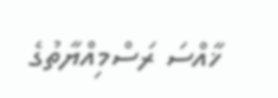ޚާއްސަ ރަސްމިއްޔާތުގެ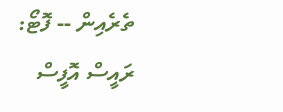ތެރެއިން -- ފޮޓޯ: ރައީސް އޮފީސް